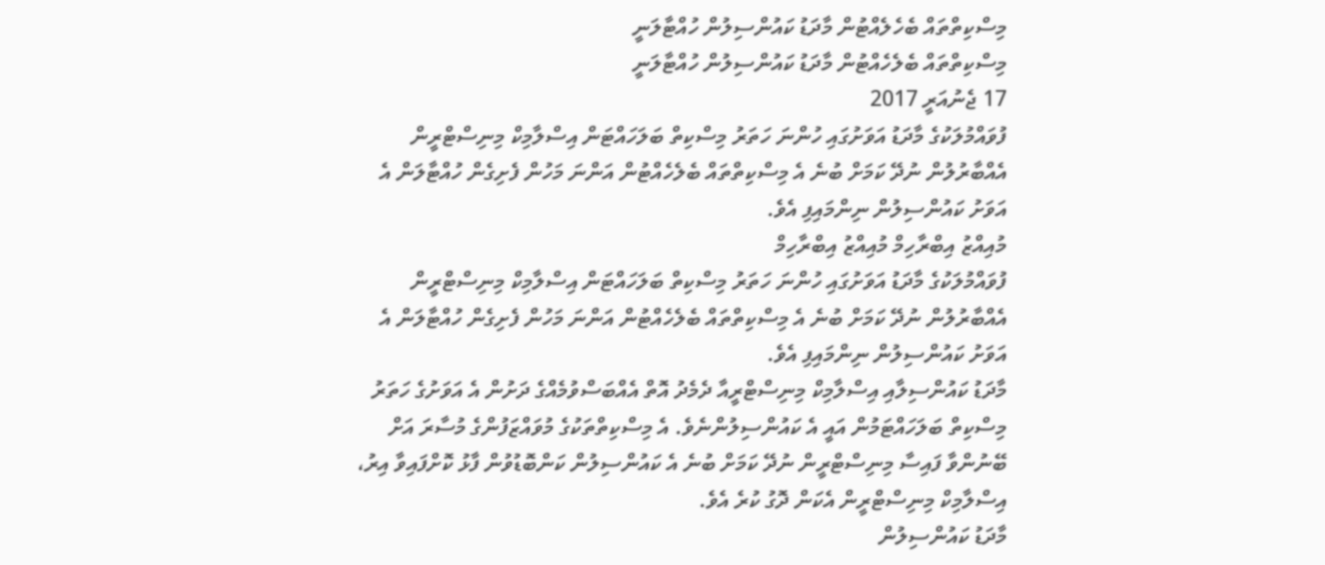މިސްކިތްތައް ބެހެލެއްޓުން މާދަޑު ކައުންސިލުން ހުއްޓާލަނީ
މިސްކިތްތައް ބެލެހެއްޓުން މާދަޑު ކައުންސިލުން ހުއްޓާލަނީ
17 ޖެނުއަރީ 2017
ފުވައްމުލަކުގެ މާދަޑު އަވަށުގައި ހުންނަ ހަތަރު މިސްކިތް ބަލަހައްޓަން އިސްލާމިކް މިނިސްޓްރީން އެއްބާރުލުން ނުދޭ ކަމަށް ބުނެ އެ މިސްކިތްތައް ބެލެހެއްޓުން އަންނަ މަހުން ފެށިގެން ހުއްޓާލަން އެ އަވަށު ކައުންސިލުން ނިންމައިފި އެވެ.
މުއިއްޒު އިބްރާހިމް މުއިއްޒު އިބްރާހިމް
ފުވައްމުލަކުގެ މާދަޑު އަވަށުގައި ހުންނަ ހަތަރު މިސްކިތް ބަލަހައްޓަން އިސްލާމިކް މިނިސްޓްރީން އެއްބާރުލުން ނުދޭ ކަމަށް ބުނެ އެ މިސްކިތްތައް ބެލެހެއްޓުން އަންނަ މަހުން ފެށިގެން ހުއްޓާލަން އެ އަވަށު ކައުންސިލުން ނިންމައިފި އެވެ.
މާދަޑު ކައުންސިލާއި އިސްލާމިކް މިނިސްޓްރީއާ ދެމެދު އޮތް އެއްބަސްވުމެއްގެ ދަށުން އެ އަވަށުގެ ހަތަރު މިސްކިތް ބަލަހައްޓަމުން އައީ އެ ކައުންސިލުންނެވެ. އެ މިސްކިތްތަކުގެ މުވައްޒަފުންގެ މުސާރަ އަށް ބޭނުންވާ ފައިސާ މިނިސްޓްރީން ނުދޭ ކަމަށް ބުނެ އެ ކައުންސިލުން ކަންބޮޑުވުން ފާޅު ކޮށްފައިވާ އިރު، އިސްލާމިކް މިނިސްޓްރީން އެކަން ދޮގު ކުރެ އެވެ.
މާދަޑު ކައުންސިލުން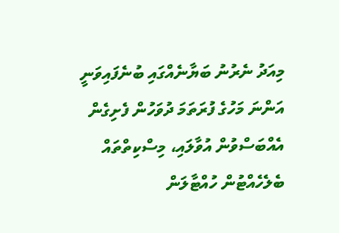މިއަދު ނެރުނު ބަޔާނެއްގައި ބުނެފައިވަނީ އަންނަ މަހުގެ ފުރަތަމަ ދުވަހުން ފެށިގެން އެއްބަސްވުން އުވާލައި، މިސްކިތްތައް ބެލެހެއްޓުން ހުއްޓާލަން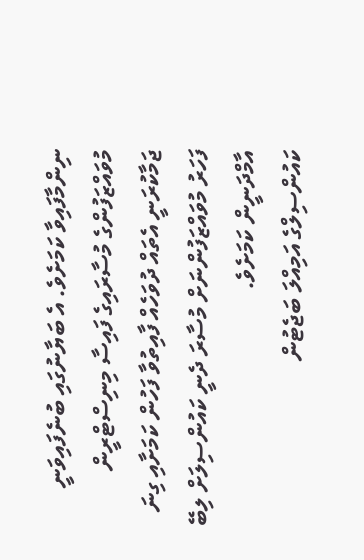ނިންމާފައިވާ ކަމަށެވެ. އެ ބަޔާނުގައި ބުނެފައިވަނީ މުވައްޒަފުންގެ މުސާރައިގެ ފައިސާ މިނިސްޓްރީން ޖަމާކުރަނީ އެތައް ދުވަހެއް ފާއިތުވާ ފަހުން ކަމަށާއި ގިނަ ފަހަރު މުވައްޒަފުންނަށް މުސާރަ ދެނީ ކައުންސިލަށް ލިބޭ އާމްދަނީން ކަމަށެވެ.
ކައުންސިލްގެ އަމިއްލަ ބަޖެޓުން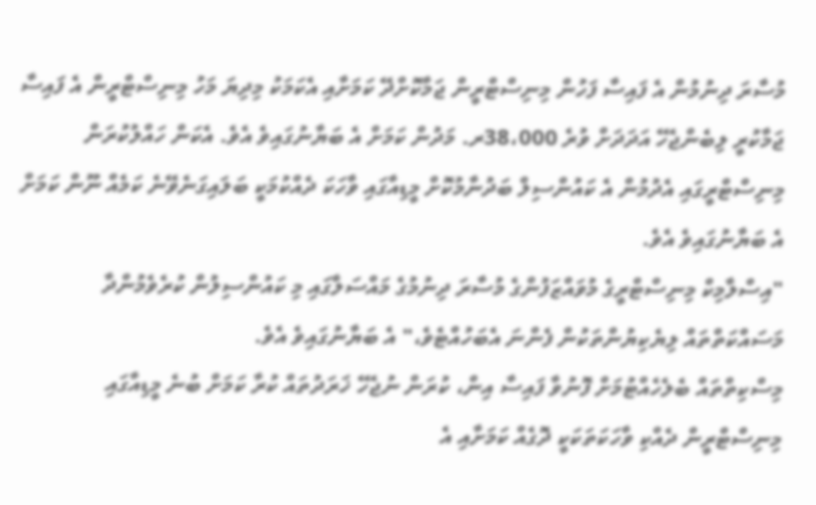މުސާރަ ދިނުމުން އެ ފައިސާ ފަހުން މިނިސްޓްރީން ޖަމާކޮށްދޭ ކަމަށާއި އެކަމަކު މިދިޔަ މަހު މިނިސްޓްރީން އެ ފައިސާ ޖަމާކުރީ ލިބެންޖެހޭ އަދަދަށް ވުރެ 38،000ރ. މަދުން ކަމަށް އެ ބަޔާނުގައިވެ އެވެ. އެކަން ހައްލުކުރަން މިނިސްޓްރީގައި އެދުމުން އެ ކައުންސިލް ބަދުނާމުކޮށް މީޑިއާގައި ވާހަކަ ދެއްކުމަކީ ބަލައިގަނެވޭނެ ކަމެއް ނޫން ކަމަށް އެ ބަޔާނުގައިވެ އެވެ.
"އިސްލާމިކް މިނިސްޓްރީގެ މުވައްޒަފުންގެ މުސާރަ ދިނުމުގެ މައްސަލާގައި މި ކައުންސިލުން ކުރެވެމުންދާ މަސައްކަތްތައް ލިޔެކިޔުންތަކުން ފެންނަ އެބަހުއްޓެވެ،" އެ ބަޔާނުގައިވެ އެވެ.
މިސްކިތްތައް ބެލެހެއްޓުމަށް ފޮނުވާ ފައިސާ އިން، ކުރަން ނުޖެހޭ ޚަރަދުތައް ކުރާ ކަމަށް ބުނެ މީޑިއާގައި މިނިސްޓްރީން ދެއްކި ވާހަކަތަކަކީ ދޮގެއް ކަމަށާއި އެ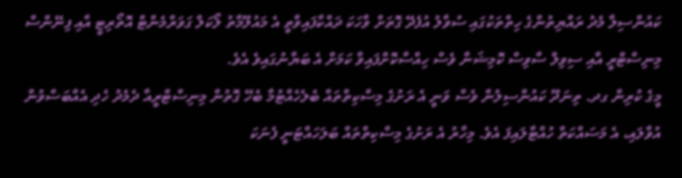ކައުންސިލާ މެދު ރައްޔިތުންގެ ހިތްތަކުގައި ސުވާލު އުފެދޭ ގޮތަށް ވާހަކަ ދައްކާފައިވާތީ އެ މައުލޫމާތު ލޯކަލް ގަވަރްމެންޓް އޮތޯރިޓީ އާއި ފިނޭންސް މިނިސްޓްރީ އާއި ސިވިލް ސާވިސް ކޮމިޝަނާ ވެސް ހިއްސާކޮށްފައިވާ ކަމަށް އެ ބަޔާނުގައިވެ އެވެ.
މީގެ ކުރިން ގދ. ތިނަދޫ ކައުންސިލުން ވެސް ވަނީ އެ ރަށުގެ މިސްކިތްތައް ބެލެހެއްޓުމާ ބެހޭ ގޮތުން މިނިސްޓްރީއާ ދެމެދު ހެދި އެއްބަސްވުން އުވާލައި، އެ މަސައްކަތް ހުއްޓާލައިފަ އެވެ. މިހާރު އެ ރަށުގެ މިސްކިތްތައް ބަލަހައްޓަނީ ފެނަކަ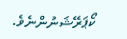ކޯޕަރޭޝަނުންނެވެ.